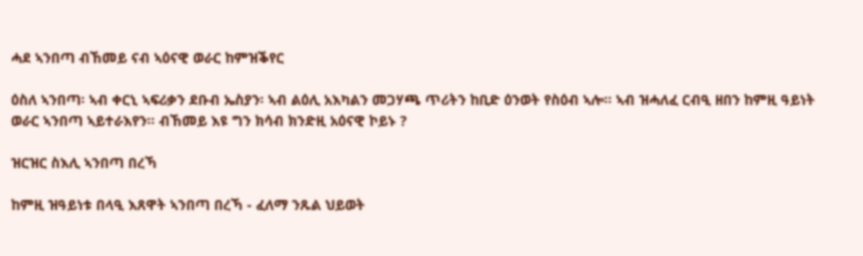ሓደ ኣንበጣ ብኸመይ ናብ ኣዕናዊ ወራር ከምዝቕየር

ዕስለ ኣንበጣ፡ ኣብ ቀርኒ ኣፍሪቃን ደቡብ ኤስያን፡ ኣብ ልዕሊ አእካልን መጋሃጫ ጥሪትን ከቢድ ዕንወት የስዕብ ኣሎ። ኣብ ዝሓለፈ ርብዒ ዘበን ከምዚ ዓይነት ወራር ኣንበጣ ኣይተራእየን። ብኸመይ እዩ ግን ክሳብ ክንድዚ አዕናዊ ኮይኑ ?

ዝርዝር ስእሊ ኣንበጣ በረኻ

ከምዚ ዝዓይነቱ በላዒ እጸዋት ኣንበጣ በረኻ - ፈለማ ንጹል ህይወት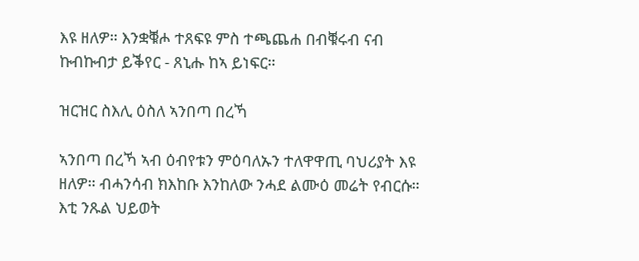እዩ ዘለዎ። እንቋቑሖ ተጸፍዩ ምስ ተጫጨሐ በብቑሩብ ናብ ኩብኩብታ ይቕየር - ጸኒሑ ከኣ ይነፍር።

ዝርዝር ስእሊ ዕስለ ኣንበጣ በረኻ

ኣንበጣ በረኻ ኣብ ዕብየቱን ምዕባለኡን ተለዋዋጢ ባህሪያት እዩ ዘለዎ። ብሓንሳብ ክእከቡ እንከለው ንሓደ ልሙዕ መሬት የብርሱ። እቲ ንጹል ህይወት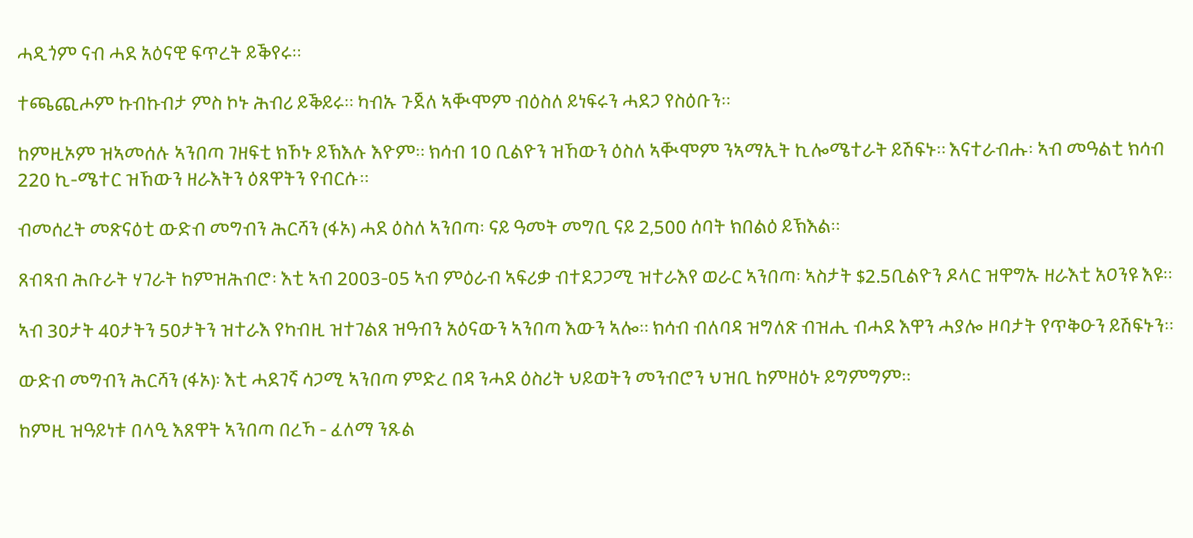ሓዲጎም ናብ ሓደ አዕናዊ ፍጥረት ይቕየሩ።

ተጫጪሖም ኩብኩብታ ምስ ኮኑ ሕብሪ ይቕይሩ። ካብኡ ጉጀለ ኣቚሞም ብዕስለ ይነፍሩን ሓደጋ የስዕቡን።

ከምዚኦም ዝኣመሰሉ ኣንበጣ ገዘፍቲ ክኾኑ ይኽእሉ እዮም። ክሳብ 10 ቢልዮን ዝኸውን ዕስለ ኣቚሞም ንኣማኢት ኪሎሜተራት ይሽፍኑ። እናተራብሑ፡ ኣብ መዓልቲ ክሳብ 220 ኪ-ሜተር ዝኸውን ዘራእትን ዕጸዋትን የብርሱ።

ብመሰረት መጽናዕቲ ውድብ መግብን ሕርሻን (ፋኦ) ሓደ ዕስለ ኣንበጣ፡ ናይ ዓመት መግቢ ናይ 2,500 ሰባት ክበልዕ ይኽእል።

ጸብጻብ ሕቡራት ሃገራት ከምዝሕብሮ፡ እቲ ኣብ 2003-05 ኣብ ምዕራብ ኣፍሪቃ ብተደጋጋሚ ዝተራእየ ወራር ኣንበጣ፡ ኣስታት $2.5ቢልዮን ዶላር ዝዋግኡ ዘራእቲ አዐንዩ እዩ።

ኣብ 30ታት 40ታትን 50ታትን ዝተራእ የካብዚ ዝተገልጸ ዝዓብን አዕናውን ኣንበጣ እውን ኣሎ። ክሳብ ብለባዳ ዝግለጽ ብዝሒ ብሓደ እዋን ሓያሎ ዞባታት የጥቅዑን ይሽፍኑን።

ውድብ መግብን ሕርሻን (ፋኦ)፡ እቲ ሓደገኛ ሳጋሚ ኣንበጣ ምድረ በዳ ንሓደ ዕስሪት ህይወትን መንብሮን ህዝቢ ከምዘዕኑ ይግምግም።

ከምዚ ዝዓይነቱ በላዒ እጸዋት ኣንበጣ በረኻ - ፈለማ ንጹል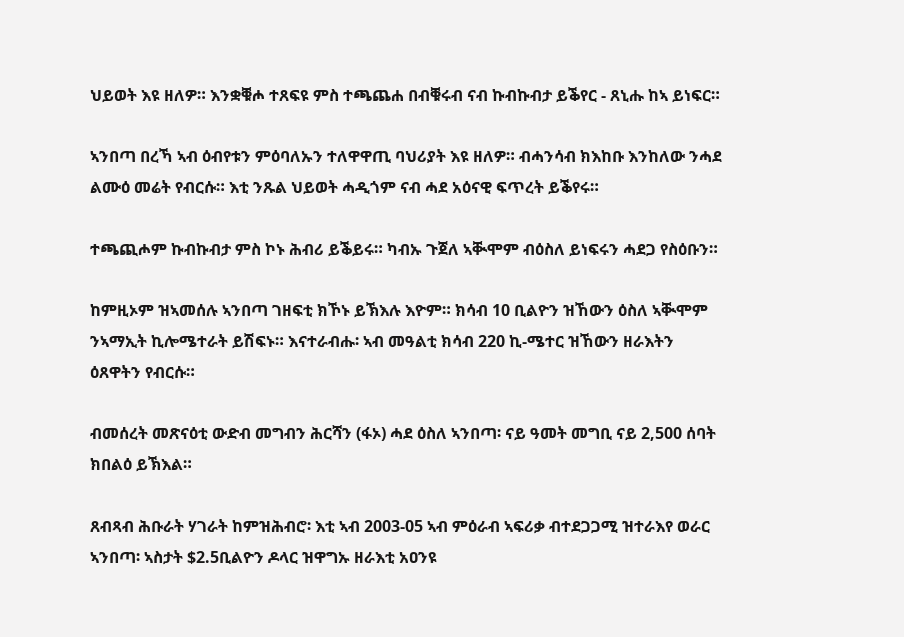ህይወት እዩ ዘለዎ። እንቋቑሖ ተጸፍዩ ምስ ተጫጨሐ በብቑሩብ ናብ ኩብኩብታ ይቕየር - ጸኒሑ ከኣ ይነፍር።

ኣንበጣ በረኻ ኣብ ዕብየቱን ምዕባለኡን ተለዋዋጢ ባህሪያት እዩ ዘለዎ። ብሓንሳብ ክእከቡ እንከለው ንሓደ ልሙዕ መሬት የብርሱ። እቲ ንጹል ህይወት ሓዲጎም ናብ ሓደ አዕናዊ ፍጥረት ይቕየሩ።

ተጫጪሖም ኩብኩብታ ምስ ኮኑ ሕብሪ ይቕይሩ። ካብኡ ጉጀለ ኣቚሞም ብዕስለ ይነፍሩን ሓደጋ የስዕቡን።

ከምዚኦም ዝኣመሰሉ ኣንበጣ ገዘፍቲ ክኾኑ ይኽእሉ እዮም። ክሳብ 10 ቢልዮን ዝኸውን ዕስለ ኣቚሞም ንኣማኢት ኪሎሜተራት ይሽፍኑ። እናተራብሑ፡ ኣብ መዓልቲ ክሳብ 220 ኪ-ሜተር ዝኸውን ዘራእትን ዕጸዋትን የብርሱ።

ብመሰረት መጽናዕቲ ውድብ መግብን ሕርሻን (ፋኦ) ሓደ ዕስለ ኣንበጣ፡ ናይ ዓመት መግቢ ናይ 2,500 ሰባት ክበልዕ ይኽእል።

ጸብጻብ ሕቡራት ሃገራት ከምዝሕብሮ፡ እቲ ኣብ 2003-05 ኣብ ምዕራብ ኣፍሪቃ ብተደጋጋሚ ዝተራእየ ወራር ኣንበጣ፡ ኣስታት $2.5ቢልዮን ዶላር ዝዋግኡ ዘራእቲ አዐንዩ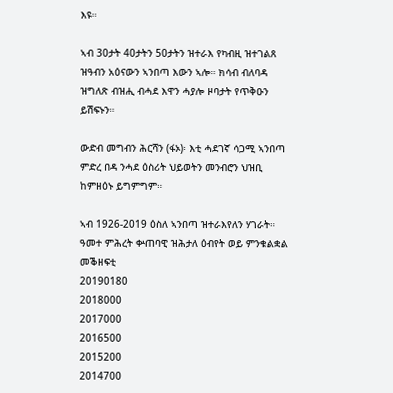እዩ።

ኣብ 30ታት 40ታትን 50ታትን ዝተራእ የካብዚ ዝተገልጸ ዝዓብን አዕናውን ኣንበጣ እውን ኣሎ። ክሳብ ብለባዳ ዝግለጽ ብዝሒ ብሓደ እዋን ሓያሎ ዞባታት የጥቅዑን ይሽፍኑን።

ውድብ መግብን ሕርሻን (ፋኦ)፡ እቲ ሓደገኛ ሳጋሚ ኣንበጣ ምድረ በዳ ንሓደ ዕስሪት ህይወትን መንብሮን ህዝቢ ከምዘዕኑ ይግምግም።

ኣብ 1926-2019 ዕስለ ኣንበጣ ዝተራእየለን ሃገራት።
ዓመተ ምሕረት ቍጠባዊ ዝሕታለ ዕብየት ወይ ምንቁልቋል መቕዘፍቲ
20190180
2018000
2017000
2016500
2015200
2014700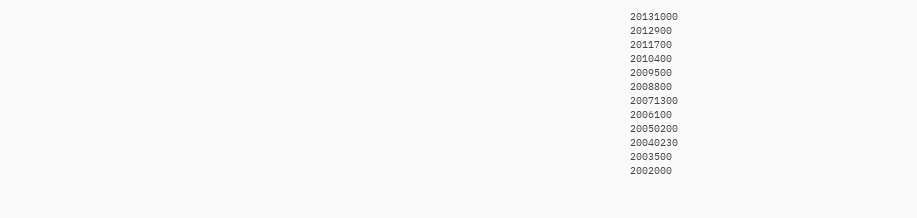20131000
2012900
2011700
2010400
2009500
2008800
20071300
2006100
20050200
20040230
2003500
2002000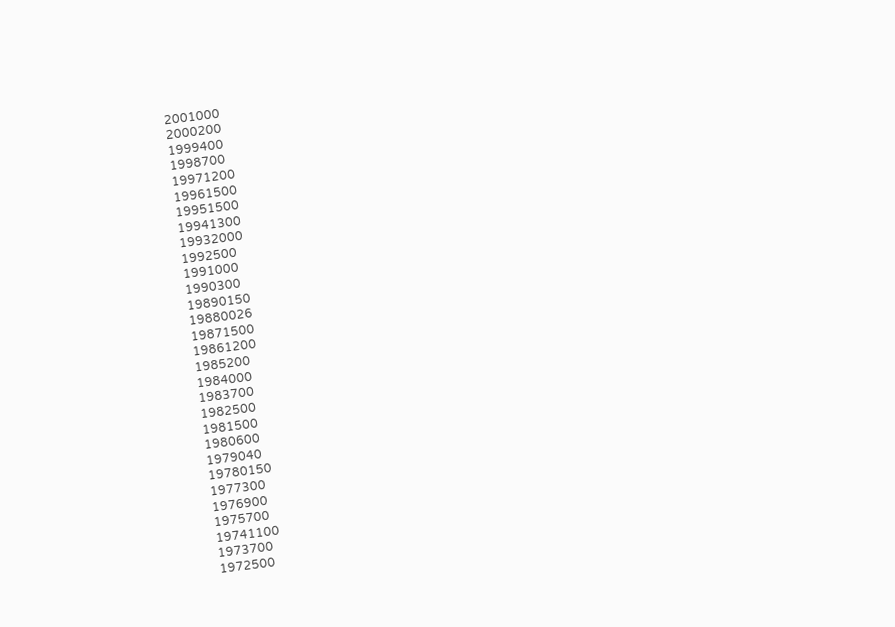2001000
2000200
1999400
1998700
19971200
19961500
19951500
19941300
19932000
1992500
1991000
1990300
19890150
19880026
19871500
19861200
1985200
1984000
1983700
1982500
1981500
1980600
1979040
19780150
1977300
1976900
1975700
19741100
1973700
1972500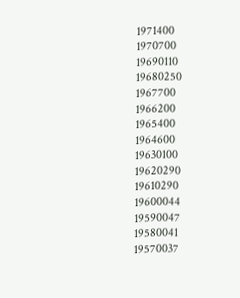1971400
1970700
19690110
19680250
1967700
1966200
1965400
1964600
19630100
19620290
19610290
19600044
19590047
19580041
19570037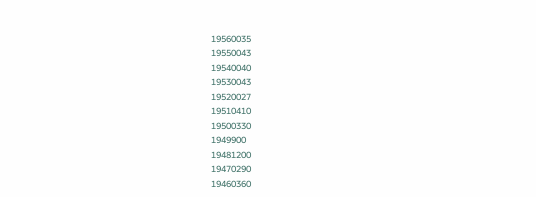19560035
19550043
19540040
19530043
19520027
19510410
19500330
1949900
19481200
19470290
19460360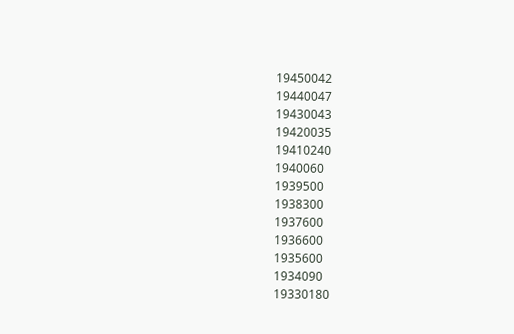19450042
19440047
19430043
19420035
19410240
1940060
1939500
1938300
1937600
1936600
1935600
1934090
19330180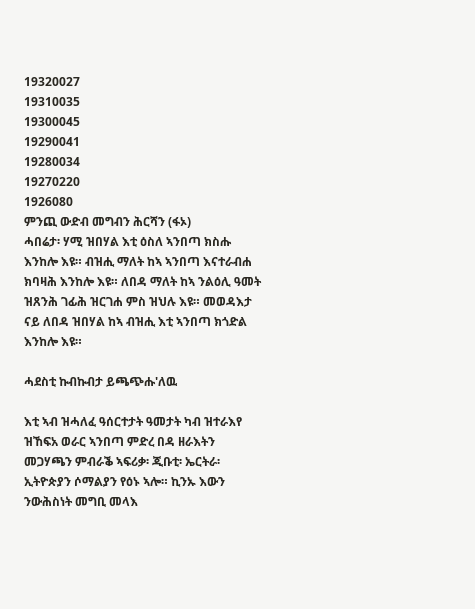19320027
19310035
19300045
19290041
19280034
19270220
1926080
ምንጪ ውድብ መግብን ሕርሻን (ፋኦ)
ሓበሬታ፡ ሃሚ ዝበሃል እቲ ዕስለ ኣንበጣ ክስሑ እንከሎ እዩ። ብዝሒ ማለት ከኣ ኣንበጣ እናተራብሐ ክባዛሕ እንከሎ እዩ። ለበዳ ማለት ከኣ ንልዕሊ ዓመት ዝጸንሕ ገፊሕ ዝርገሐ ምስ ዝህሉ እዩ። መወዳእታ ናይ ለበዳ ዝበሃል ከኣ ብዝሒ እቲ ኣንበጣ ክጎድል እንከሎ እዩ።

ሓደስቲ ኩብኩብታ ይጫጭሑ'ለዉ

እቲ ኣብ ዝሓለፈ ዓሰርተታት ዓመታት ካብ ዝተራእየ ዝኸፍአ ወራር ኣንበጣ ምድረ በዳ ዘራእትን መጋሃጫን ምብራቕ ኣፍሪቃ፡ ጂቡቲ፡ ኤርትራ፡ ኢትዮጵያን ሶማልያን የዕኑ ኣሎ። ኪንኡ እውን ንውሕስነት መግቢ መላእ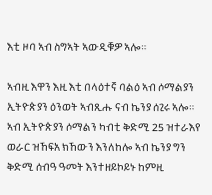እቲ ዞባ ኣብ ስግኣት ኣውዲቑዎ ኣሎ።

ኣብዚ እዋን እዚ እቲ በላዕተኛ ባልዕ ኣብ ሶማልያን ኢትዮጵያን ዕንወት ኣብጺሑ ናብ ኬንያ ሰጊሩ ኣሎ። ኣብ ኢትዮጵያን ሶማልን ካብቲ ቅድሚ 25 ዝተራእየ ወራር ዝኸፍአ ክኸውን እንለከሎ ኣብ ኬንያ ግን ቅድሚ ሰብዓ ዓመት እንተዘይኮይኑ ከምዚ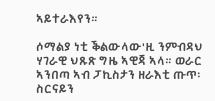ኣይተራእየን።

ሶማልያ ነቲ ቕልውላው'ዚ ንምብዳህ ሃገራዊ ህጹጽ ግዜ ኣዊጃ ኣላ። ወራር ኣንበጣ ኣብ ፓኪስታን ዘራእቲ ጡጥ፡ ስርናይን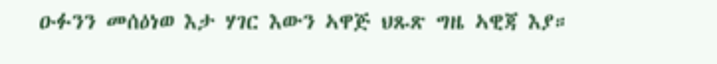ዑፉንን መሰዕነወ እታ ሃገር እውን ኣዋጅ ህጹጽ ግዜ ኣዊጃ እያ።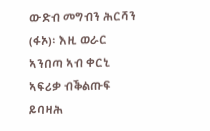ውድብ መግብን ሕርሻን (ፋኦ)፡ እዚ ወራር ኣንበጣ ኣብ ቀርኒ ኣፍሪቃ ብቕልጡፍ ይባዛሕ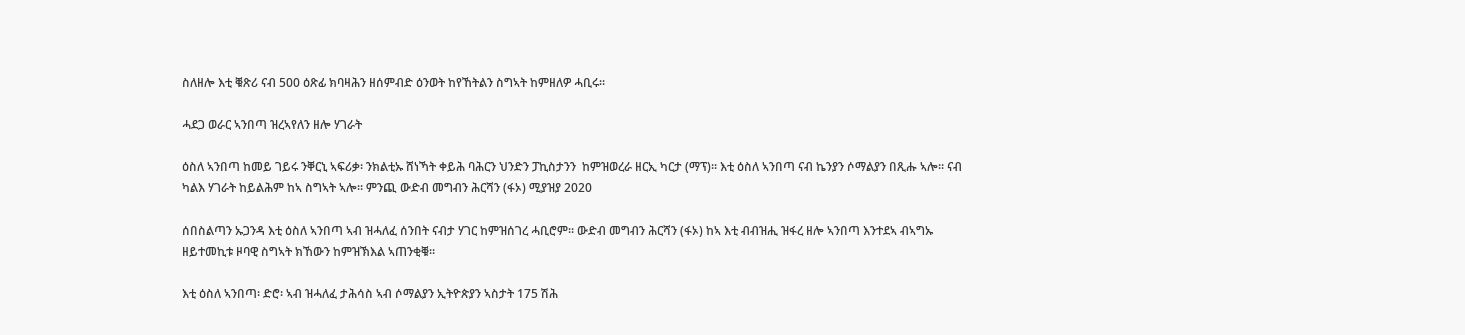ስለዘሎ እቲ ቑጽሪ ናብ 500 ዕጽፊ ክባዛሕን ዘሰምብድ ዕንወት ከየኸትልን ስግኣት ከምዘለዎ ሓቢሩ።

ሓደጋ ወራር ኣንበጣ ዝረኣየለን ዘሎ ሃገራት

ዕስለ ኣንበጣ ከመይ ገይሩ ንቐርኒ ኣፍሪቃ፡ ንክልቲኡ ሸነኻት ቀይሕ ባሕርን ህንድን ፓኪስታንን  ከምዝወረራ ዘርኢ ካርታ (ማፕ)። እቲ ዕስለ ኣንበጣ ናብ ኬንያን ሶማልያን በጺሑ ኣሎ። ናብ ካልእ ሃገራት ከይልሕም ከኣ ስግኣት ኣሎ። ምንጪ ውድብ መግብን ሕርሻን (ፋኦ) ሚያዝያ 2020

ሰበስልጣን ኡጋንዳ እቲ ዕስለ ኣንበጣ ኣብ ዝሓለፈ ሰንበት ናብታ ሃገር ከምዝሰገረ ሓቢሮም። ውድብ መግብን ሕርሻን (ፋኦ) ከኣ እቲ ብብዝሒ ዝፋረ ዘሎ ኣንበጣ እንተደኣ ብኣግኡ ዘይተመኪቱ ዞባዊ ስግኣት ክኸውን ከምዝኽእል ኣጠንቂቑ።

እቲ ዕስለ ኣንበጣ፡ ድሮ፡ ኣብ ዝሓለፈ ታሕሳስ ኣብ ሶማልያን ኢትዮጵያን ኣስታት 175 ሽሕ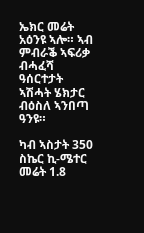ኤክር መሬት አዕንዩ ኣሎ። ኣብ ምብራቕ ኣፍሪቃ ብሓፈሻ ዓሰርተታት ኣሽሓት ሄክታር ብዕስለ ኣንበጣ ዓንዩ።

ካብ ኣስታት 350 ስኬር ኪ-ሜተር መሬት 1.8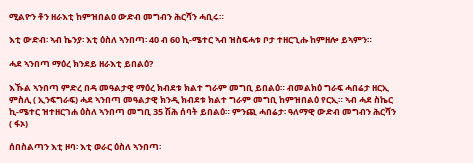ሚልዮን ቶን ዘራእቲ ከምዝበልዐ ውድብ መግብን ሕርሻን ሓቢሩ።

እቲ ውድብ፡ ኣብ ኬንያ፡ እቲ ዕስለ ኣንበጣ፡ 40 ብ 60 ኪ-ሜተር ኣብ ዝስፍሓቱ ቦታ ተዘርጊሑ ከምዘሎ ይኣምን።

ሓደ ኣንበጣ ማዕረ ክንደይ ዘራእቲ ይበልዕ?

እኹል ኣንበጣ ምድረ በዳ መዓልታዊ ማዕረ ክብደቱ ክልተ ግራም መግቢ ይበልዕ። ብመልክዕ ግራፍ ሓበሬታ ዘርኢ ምስሊ ( ኢንፍግራፍ) ሓደ ኣንበጣ መዓልታዊ ክንዲ ክብደቱ ክልተ ግራም መግቢ ከምዝበልዕ የርኢ። ኣብ ሓደ ስኬር ኪ-ሜተር ዝተዘርገሐ ዕስለ ኣንበጣ መግቢ 35 ሽሕ ሰባት ይበልዕ። ምንጪ ሓበሬታ፡ ዓለማዊ ውድብ መግብን ሕርሻን ( ፋኦ)

ሰበስልጣን እቲ ዞባ፡ እቲ ወራር ዕስለ ኣንበጣ፡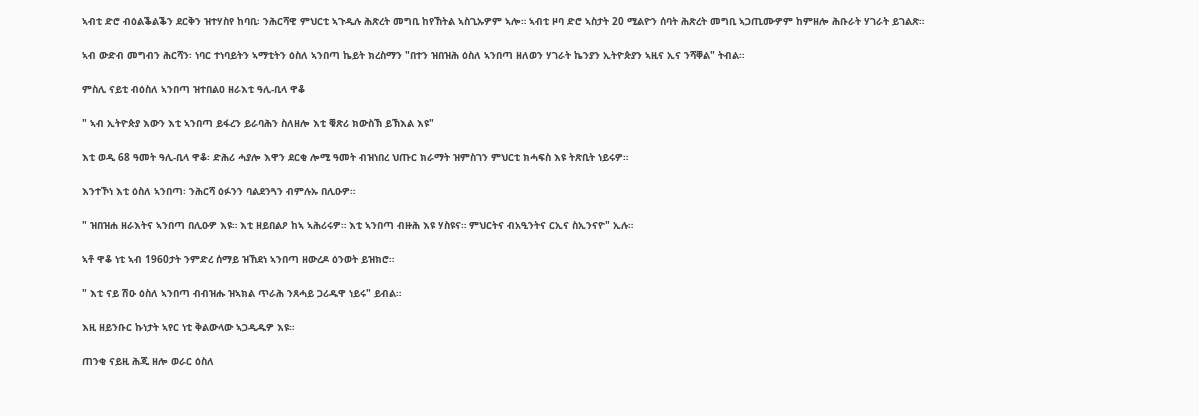ኣብቲ ድሮ ብዕልቕልቕን ደርቅን ዝተሃስየ ከባቢ፡ ንሕርሻዊ ምህርቲ ኣጉዲሉ ሕጽረት መግቢ ከየኸትል ኣስጊኡዎም ኣሎ። ኣብቲ ዞባ ድሮ ኣስታት 20 ሚልዮን ሰባት ሕጽረት መግቢ ኣጋጢሙዎም ከምዘሎ ሕቡራት ሃገራት ይገልጽ።

ኣብ ውድብ መግብን ሕርሻን፡ ነባር ተነባይትን ኣማቲትን ዕስለ ኣንበጣ ኬይት ክረስማን "በተን ዝበዝሕ ዕስለ ኣንበጣ ዘለወን ሃገራት ኬንያን ኢትዮጵያን ኣዚና ኢና ንሻቐል" ትብል።

ምስሊ ናይቲ ብዕስለ ኣንበጣ ዝተበልዐ ዘራእቲ ዓሊ-ቢላ ዋቆ

" ኣብ ኢትዮጵያ እውን እቲ ኣንበጣ ይፋረን ይራባሕን ስለዘሎ እቲ ቑጽሪ ክውስኽ ይኽእል እዩ"

እቲ ወዲ 68 ዓመት ዓሊ-ቢላ ዋቆ፡ ድሕሪ ሓያሎ እዋን ደርቂ ሎሚ ዓመት ብዝነበረ ህጡር ክራማት ዝምስገን ምህርቲ ክሓፍስ እዩ ትጽቢት ነይሩዎ።

እንተኾነ እቲ ዕስለ ኣንበጣ፡ ንሕርሻ ዕፉንን ባልደንጓን ብምሉኡ በሊዑዎ።

" ዝበዝሐ ዘራእትና ኣንበጣ በሊዑዎ እዩ። እቲ ዘይበልዖ ከኣ ኣሕሪሩዎ። እቲ ኣንበጣ ብዙሕ እዩ ሃስዩና። ምህርትና ብአዒንትና ርኢና ስኢንናዮ" ኢሉ።

ኣቶ ዋቆ ነቲ ኣብ 1960ታት ንምድረ ሰማይ ዝኸደነ ኣንበጣ ዘውረዶ ዕንወት ይዝክሮ።

" እቲ ናይ ሽዑ ዕስለ ኣንበጣ ብብዝሑ ዝኣክል ጥራሕ ንጸሓይ ጋሪዱዋ ነይሩ" ይብል።

እዚ ዘይንቡር ኩነታት ኣየር ነቲ ቅልውላው ኣጋዲዱዎ እዩ።

ጠንቂ ናይዚ ሕጂ ዘሎ ወራር ዕስለ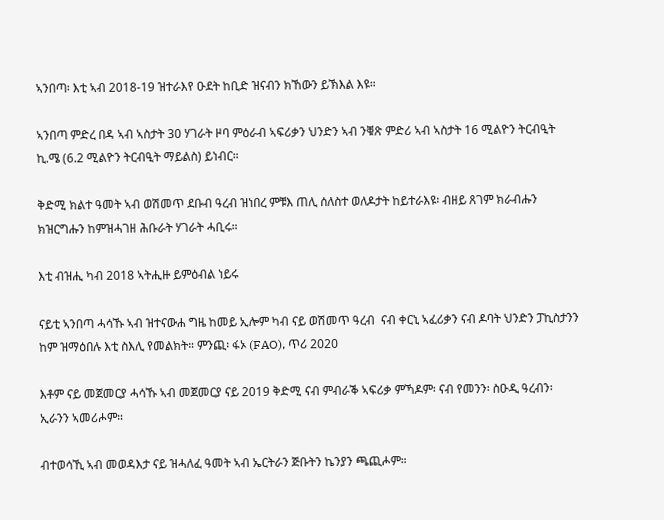ኣንበጣ፡ እቲ ኣብ 2018-19 ዝተራእየ ዑደት ከቢድ ዝናብን ክኸውን ይኽእል እዩ።

ኣንበጣ ምድረ በዳ ኣብ ኣስታት 30 ሃገራት ዞባ ምዕራብ ኣፍሪቃን ህንድን ኣብ ንቑጽ ምድሪ ኣብ ኣስታት 16 ሚልዮን ትርብዒት ኪ.ሜ (6.2 ሚልዮን ትርብዒት ማይልስ) ይነብር።

ቅድሚ ክልተ ዓመት ኣብ ወሽመጥ ደቡብ ዓረብ ዝነበረ ምቹእ ጠሊ ሰለስተ ወለዶታት ከይተራእዩ፡ ብዘይ ጸገም ክራብሑን ክዝርግሑን ከምዝሓገዘ ሕቡራት ሃገራት ሓቢሩ።

እቲ ብዝሒ ካብ 2018 ኣትሒዙ ይምዕብል ነይሩ

ናይቲ ኣንበጣ ሓሳኹ ኣብ ዝተናውሐ ግዜ ከመይ ኢሎም ካብ ናይ ወሽመጥ ዓረብ  ናብ ቀርኒ ኣፈሪቃን ናብ ዶባት ህንድን ፓኪስታንን ከም ዝማዕበሉ እቲ ስእሊ የመልክት። ምንጪ፡ ፋኦ (FAO), ጥሪ 2020

እቶም ናይ መጀመርያ ሓሳኹ ኣብ መጀመርያ ናይ 2019 ቅድሚ ናብ ምብራቕ ኣፍሪቃ ምኻዶም፡ ናብ የመንን፡ ስዑዲ ዓረብን፡ ኢራንን ኣመሪሖም።

ብተወሳኺ ኣብ መወዳእታ ናይ ዝሓለፈ ዓመት ኣብ ኤርትራን ጅቡትን ኬንያን ጫጪሖም።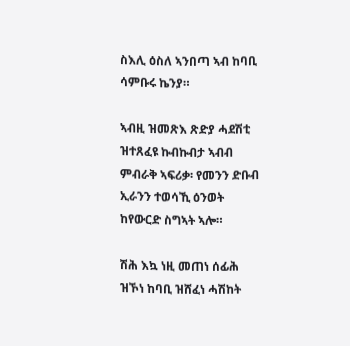ስእሊ ዕስለ ኣንበጣ ኣብ ከባቢ ሳምቡሩ ኬንያ።

ኣብዚ ዝመጽእ ጽድያ ሓደሽቲ ዝተጸፈዩ ኩብኩብታ ኣብብ ምብራቅ ኣፍሪቃ፡ የመንን ድቡብ ኢራንን ተወሳኺ ዕንወት ከየውርድ ስግኣት ኣሎ።

ሽሕ እኳ ነዚ መጠነ ሰፊሕ ዝኾነ ከባቢ ዝሸፈነ ሓሽከት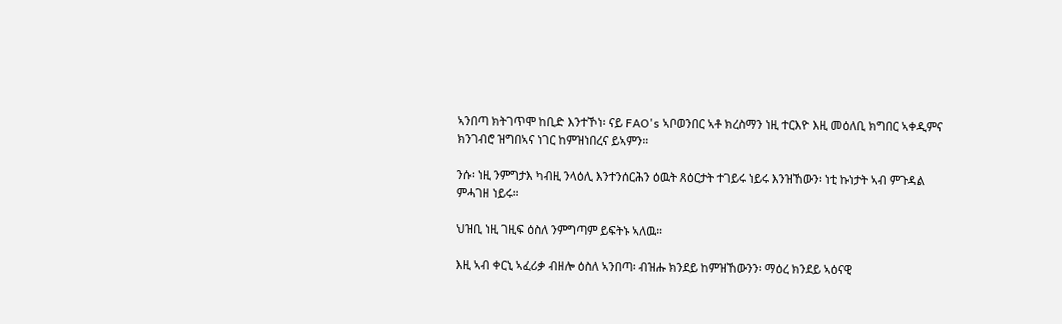ኣንበጣ ክትገጥሞ ከቢድ እንተኾነ፡ ናይ FAO's ኣቦወንበር ኣቶ ክረስማን ነዚ ተርእዮ እዚ መዕለቢ ክግበር ኣቀዲምና ክንገብሮ ዝግበኣና ነገር ከምዝነበረና ይኣምን።

ንሱ፡ ነዚ ንምግታእ ካብዚ ንላዕሊ እንተንሰርሕን ዕዉት ጸዕርታት ተገይሩ ነይሩ እንዝኸውን፡ ነቲ ኩነታት ኣብ ምጉዳል ምሓገዘ ነይሩ።

ህዝቢ ነዚ ገዚፍ ዕስለ ንምግጣም ይፍትኑ ኣለዉ።

እዚ ኣብ ቀርኒ ኣፈሪቃ ብዘሎ ዕስለ ኣንበጣ፡ ብዝሑ ክንደይ ከምዝኸውንን፡ ማዕረ ክንደይ ኣዕናዊ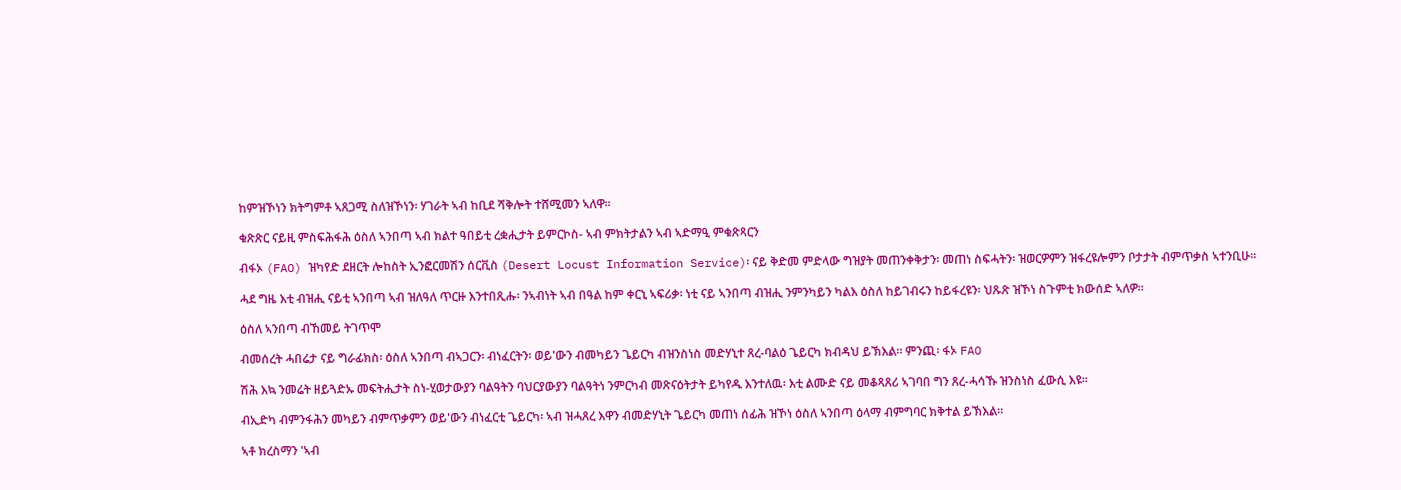ከምዝኾነን ክትግምቶ ኣጸጋሚ ስለዝኾነን፡ ሃገራት ኣብ ከቢደ ሻቅሎት ተሸሚመን ኣለዋ።

ቁጽጽር ናይዚ ምስፍሕፋሕ ዕስለ ኣንበጣ ኣብ ክልተ ዓበይቲ ረቋሒታት ይምርኮስ- ኣብ ምክትታልን ኣብ ኣድማዒ ምቁጽጻርን

ብፋኦ (FAO) ዝካየድ ደዘርት ሎከስት ኢንፎርመሽን ሰርቪስ (Desert Locust Information Service)፡ ናይ ቅድመ ምድላው ግዝያት መጠንቀቅታን፡ መጠነ ስፍሓትን፡ ዝወርዎምን ዝፋረዩሎምን ቦታታት ብምጥቃስ ኣተንቢሁ።

ሓደ ግዜ እቲ ብዝሒ ናይቲ ኣንበጣ ኣብ ዝለዓለ ጥርዙ እንተበጺሑ፡ ንኣብነት ኣብ በዓል ከም ቀርኒ ኣፍሪቃ፡ ነቲ ናይ ኣንበጣ ብዝሒ ንምንካይን ካልእ ዕስለ ከይገብሩን ከይፋረዩን፡ ህጹጽ ዝኾነ ስጉምቲ ክውሰድ ኣለዎ።

ዕስለ ኣንበጣ ብኸመይ ትገጥሞ

ብመሰረት ሓበሬታ ናይ ግራፊክስ፡ ዕስለ ኣንበጣ ብኣጋርን፡ ብነፈርትን፡ ወይ'ውን ብመካይን ጌይርካ ብዝንስነስ መድሃኒተ ጸረ-ባልዕ ጌይርካ ክብዳህ ይኽእል። ምንጪ፡ ፋኦ FAO

ሽሕ እኳ ንመሬት ዘይጓድኡ መፍትሒታት ስነ-ሂወታውያን ባልዓትን ባህርያውያን ባልዓትነ ንምርካብ መጽናዕትታት ይካየዱ እንተለዉ፡ እቲ ልሙድ ናይ መቆጻጸሪ ኣገባበ ግን ጸረ-ሓሳኹ ዝንስነስ ፈውሲ እዩ።

ብኢድካ ብምንፋሕን መካይን ብምጥቃምን ወይ'ውን ብነፈርቲ ጌይርካ፡ ኣብ ዝሓጸረ እዋን ብመድሃኒት ጌይርካ መጠነ ሰፊሕ ዝኾነ ዕስለ ኣንበጣ ዕላማ ብምግባር ክቅተል ይኽእል።

ኣቶ ክረስማን 'ኣብ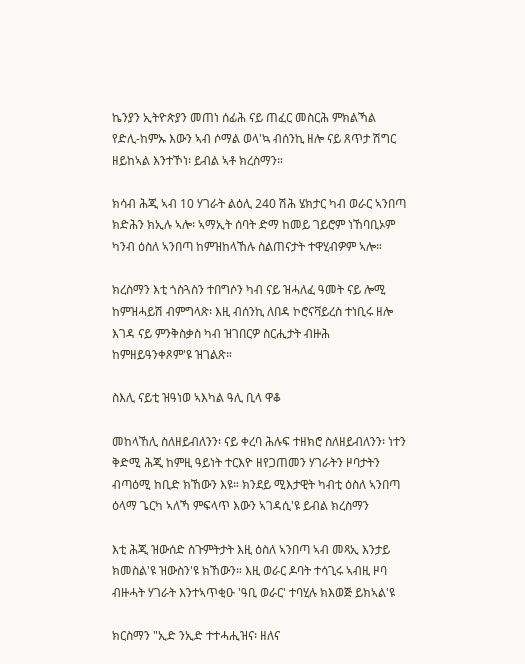ኬንያን ኢትዮጵያን መጠነ ሰፊሕ ናይ ጠፈር መስርሕ ምክልኻል የድሊ-ከምኡ እውን ኣብ ሶማል ወላ'ኳ ብሰንኪ ዘሎ ናይ ጸጥታ ሽግር ዘይከኣል እንተኾነ፡ ይብል ኣቶ ክረስማን።

ክሳብ ሕጂ ኣብ 10 ሃገራት ልዕሊ 240 ሽሕ ሄክታር ካብ ወራር ኣንበጣ ክድሕን ክኢሉ ኣሎ፡ ኣማኢት ሰባት ድማ ከመይ ገይሮም ነኸባቢኦም ካንብ ዕስለ ኣንበጣ ከምዝከላኸሉ ስልጠናታት ተዋሂብዎም ኣሎ።

ክረስማን እቲ ጎስጓስን ተበግሶን ካብ ናይ ዝሓለፈ ዓመት ናይ ሎሚ ከምዝሓይሽ ብምግላጽ፡ እዚ ብሰንኪ ለበዳ ኮሮናቫይረስ ተነቢሩ ዘሎ እገዳ ናይ ምንቅስቃስ ካብ ዝገበርዎ ስርሒታት ብዙሕ ከምዘይዓንቀጾም'ዩ ዝገልጽ።

ስእሊ ናይቲ ዝዓነወ ኣእካል ዓሊ ቢላ ዋቆ

መከላኸሊ ስለዘይብለንን፡ ናይ ቀረባ ሕሉፍ ተዘክሮ ስለዘይብለንን፡ ነተን ቅድሚ ሕጂ ከምዚ ዓይነት ተርእዮ ዘየጋጠመን ሃገራትን ዞባታትን ብጣዕሚ ከቢድ ክኸውን እዩ። ክንደይ ሚእታዊት ካብቲ ዕስለ ኣንበጣ ዕላማ ጌርካ ኣለኻ ምፍላጥ እውን ኣገዳሲ'ዩ ይብል ክረስማን

እቲ ሕጂ ዝውሰድ ስጉምትታት እዚ ዕስለ ኣንበጣ ኣብ መጻኢ እንታይ ክመስል'ዩ ዝውስን'ዩ ክኸውን። እዚ ወራር ዶባት ተሳጊሩ ኣብዚ ዞባ ብዙሓት ሃገራት እንተኣጥቂዑ 'ዓቢ ወራር' ተባሂሉ ክእወጅ ይክኣል'ዩ

ክርስማን "ኢድ ንኢድ ተተሓሒዝና፡ ዘለና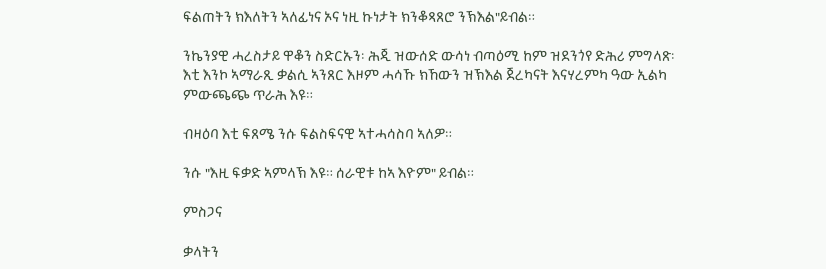ፍልጠትን ክእለትን ኣለፊነና ኦና ነዚ ኩነታት ክንቆጻጸሮ ንኽእል"ይብል።

ንኬንያዊ ሓረስታይ ዋቆን ስድርኡን፡ ሕጂ ዝውሰድ ውሳነ ብጣዕሚ ከም ዝደንጎየ ድሕሪ ምግላጽ፡ እቲ እንኮ ኣማራጺ ቃልሲ ኣንጸር እዞም ሓሳኹ ክኸውን ዝኽእል ጀረካናት እናሃረምካ ዓው ኢልካ ምውጫጭ ጥራሕ እዩ።

ብዛዕባ እቲ ፍጸሜ ንሱ ፍልስፍናዊ ኣተሓሳስባ ኣለዎ።

ንሱ "እዚ ፍቃድ ኣምላኽ እዩ። ሰራዊቱ ከኣ እዮም" ይብል።

ምስጋና

ቃላትን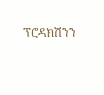ፕሮዳክሽንን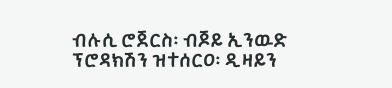ብሉሲ ሮጀርስ፡ ብጆይ ኢንዉድ ፕሮዳክሽን ዝተሰርዐ፡ ዲዛይን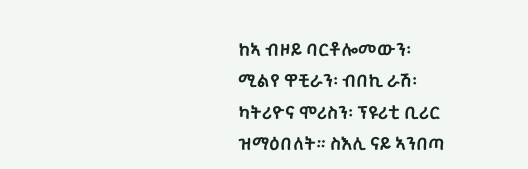ከኣ ብዞይ ባርቶሎመውን፡ ሚልየ ዋቺራን፡ ብበኪ ራሽ፡ ካትሪዮና ሞሪስን፡ ፕዩሪቲ ቢሪር ዝማዕበለት። ስእሊ ናይ ኣንበጣ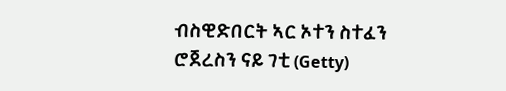ብስዊድበርት ኣር ኦተን ስተፈን ሮጀረስን ናይ ገቲ (Getty)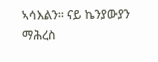ኣሳእልን። ናይ ኬንያውያን ማሕረስ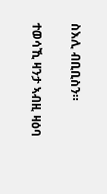ስእሊ ብቢቢስን።


ተወሳኺ ዛንታ ኣብዚ ዛዕባ